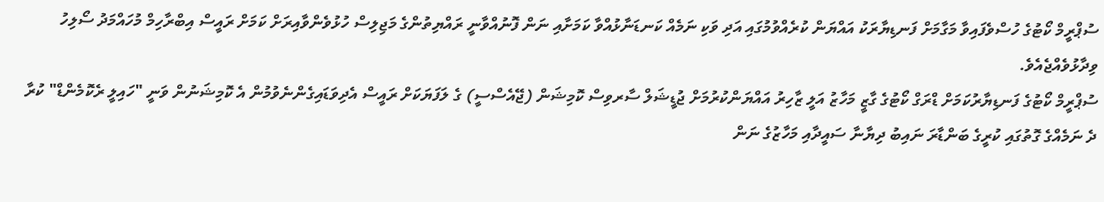ސުޕްރީމް ކޯޓުގެ ހުސްވެފައިވާ މަގާމަށް ފަނޑިޔާރަކު އައްޔަން ކުރެއްވުމުގައި އަދި ވަކި ނަމެއް ކަނޑަނާޅުއްވާ ކަމަށާއި ނަން ފޮނުއްވާނީ ރައްޔިތުންގެ މަޖިލިސް ހުޅުވެންވާއިރަށް ކަމަށް ރައީސް އިބްރާހިމް މުހައްމަދު ސޯލިހު ވިދާޅުވެއްޖެއެވެ.
ސުޕްރީމް ކޯޓުގެ ފަނޑިޔާރުކަމަށް ޑްރަގް ކޯޓުގެ ގާޒީ މަހާޒު އަލީ ޒާހިރު އައްޔަންކުރުމަށް ޖުޑީޝަލް ސާރވިސް ކޮމިޝަން (ޖޭއެސްސީ) ގެ ލަފަޔަކަށް ރައީސް އެދިވަޑައިގެންނެވުމުން އެ ކޮމިޝަނުން ވަނީ "ހައިލީ ރެކޮމެންޑް" ކުރާ ދެ ނަމެއްގެ ގޮތުގައި ކުރީގެ ބަންޑާރަ ނައިބު ދިޔާނާ ސައީދާއި މަހާޒުގެ ނަން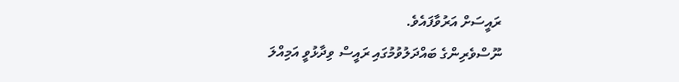ރައީސަށް އަރުވާފައެވެ.
ނޫސްވެރިންގެ ބައްދަލުވުމުގައި ރައީސް ވިދާޅުވީ އަމިއްލަ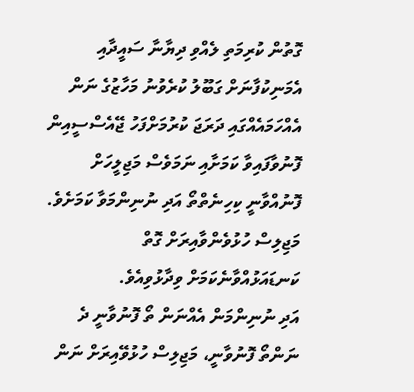ގޮތުން ކުރިމަތި ލެއްވި ދިޔާނާ ސައީދާއި އެމަނިކުފާނަށް ގަބޫލު ކުރެވުނު މަހާޒުގެ ނަން އެއްހަމައެއްގައި ދަރަޖަ ކުރުމަށްފަހު ޖޭއެސްސީއިން ފޮނުވާފައިވާ ކަމަށާއި ނަމަވެސް މަޖިލީހަށް ފޮނުއްވާނީ ކިހިނެތްތޯ އަދި ނުނިންމަވާ ކަމަށެވެ. މަޖިލިސް ހުޅުވެންވާއިރަށް ގޮތް ކަނޑައަޅުއްވާނެކަމަށް ވިދާޅުވިއެވެ.
އަދި ނުނިންމަން އެއްނަން ތޯ ފޮނުވާނީ ދެ ނަންތޯ ފޮނުވާނީ، މަޖިލިސް ހުޅުވޭއިރަށް ނަން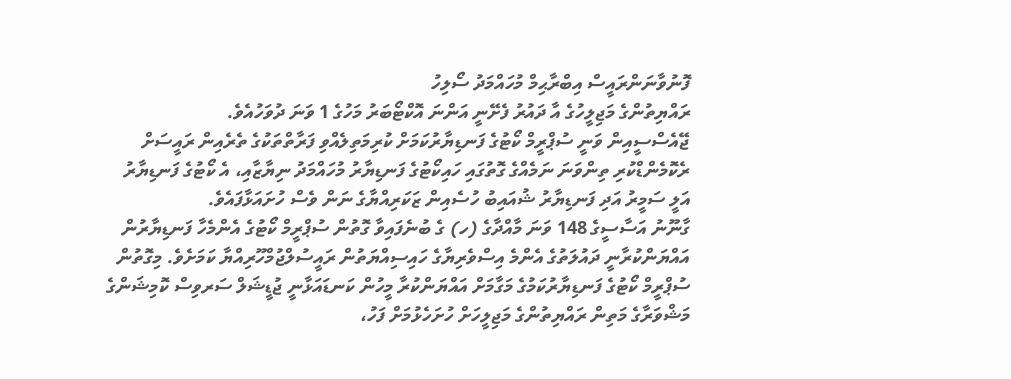ފޮނުވާނަންރައީސް އިބްރާޙިމް މުހައްމަދު ސޯލިހު
ރައްޔިތުންގެ މަޖިލީހުގެ އާ ދައުރު ފެށޭނީ އަންނަ އޮކްޓޯބަރު މަހުގެ 1 ވަނަ ދުވަހުއެވެ.
ޖޭއެސްސީއިން ވަނީ ސުޕްރީމް ކޯޓުގެ ފަނޑިޔާރުކަމަށް ކުރިމަތިލެއްވި ފަރާތްތަކުގެ ތެރެއިން ރައީސަށް ރެކޮމެންޑްކުރި ތިންވަނަ ނަމެއްގެ ގޮތުގައި ހައިކޯޓުގެ ފަނޑިޔާރު މުހައްމަދު ނިޔާޒާއި، އެ ކޯޓުގެ ފަނޑިޔާރު އަލީ ސަމީރު އަދި ފަނޑިޔާރު ޝުއައިބު ހުސެއިން ޒަކަރިއްޔާގެ ނަން ވެސް ހުށައަޅާފައެވެ.
ގާނޫނު އަސާސީގެ 148 ވަނަ މާއްދާގެ (ހ) ގެ ބުނެފައިވާ ގޮތުން ސުޕްރީމް ކޯޓުގެ އެންމެހާ ފަނޑިޔާރުން އައްޔަންކުރާނީ ދައުލަތުގެ އެންމެ އިސްވެރިޔާގެ ހައިސިއްޔަތުން ރައީސުލްޖުމްހޫރިއްޔާ ކަމަށެވެ. މިގޮތުން ސުޕްރީމް ކޯޓުގެ ފަނޑިޔާރުކަމުގެ މަގާމަށް އައްޔަންކުރާ މީހުން ކަނޑައަޅާނީ ޖުޑީޝަލް ސަރވިސް ކޮމިޝަންގެ މަޝްވަރާގެ މަތިން ރައްޔިތުންގެ މަޖިލީހަށް ހުށަހެޅުމަށް ފަހު،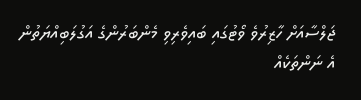ޖަލްސާއަށް ހާޒިރުވެ ވޯޓުގައި ބައިވެރިވި މެންބަރުންގެ އަގުލަބިއްޔަތުން އެ ނަންތަކެއް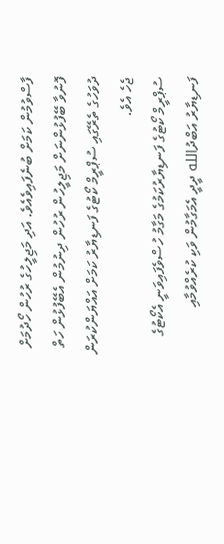ފާސްވުމުން ކަމަށް ބުނެފައިވެއެވެ. އަދި މަޖިލީހުގެ ރުހުން ހޯދުމަށް ފޮނުވާ ބޭފުޅުންނަށް މަޖިލީހުން ރުހުން ދިނުމުން އެބޭފުޅުން ހަތް ދުވަހުގެ ތެރޭގައި ސުޕްރީމް ކޯޓުގެ ފަނޑިޔާރު ކަމަށް އައްޔަންކުރަން ޖެހެ އެވެ.
ސުޕްރީމް ކޯޓުގެ ފަނޑިޔާރުކަމުގެ މަގާމު ހުސްވެފައިވަނީ އެކޯޓުގެ ފަނޑިޔާރު އަބްދުالله ދީދީ އެމަގާމުން ވަކި ކުރެއްވުމާއި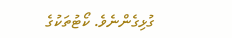ގުޅިގެންނެވެ. ކޯޓުތަކުގެ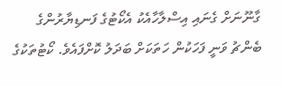ގާނޫނަށް ގެނައި އިސްލާހާއެކު އެކޯޓުގެ ފަނޑިޔާރުންގެ ބެންޗު ވަނީ ފަހަކުން ހަތަކަށް ބަދަލު ކޮށްފައެވެ. ކޯޓުތަކުގެ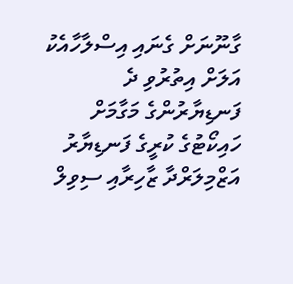ގާނޫނަށް ގެނައި އިސްލާހާއެކު އަލަށް އިތުރުވި ދެ ފަނޑިޔާރުންގެ މަގާމަށް ހައިކޯޓުގެ ކުރީގެ ފަނޑިޔާރު އަޒްމިލަރްދާ ޒާހިރާއި ސިވިލް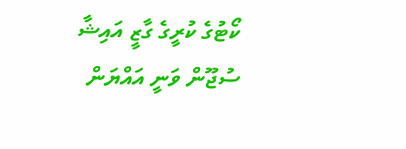ކޯޓުގެ ކުރީގެ ގާޒީ އައިޝާ ސުޖޫން ވަނީ އައްޔަން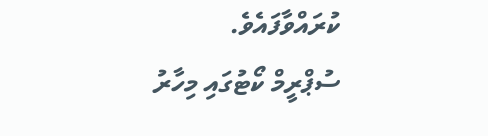ކުރައްވާފައެވެ.
ސުޕްރީމް ކޯޓުގައި މިހާރު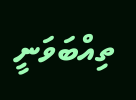ތިއްބަވަނީ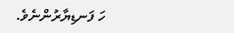ހަ ފަނޑިޔާރުންނެވެ.